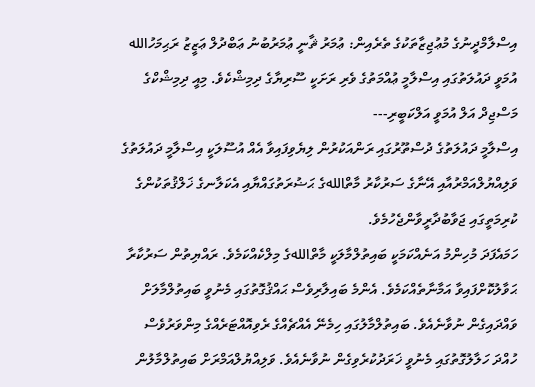އިސްލާމްދީނުގެ މުޢުޖިޒާތަކުގެ ތެރެއިން: ޢުމަރު ޘާނީ ޢުމަރުބުނު ޢަބްދުލް ޢަޒީޒު ރަޙިމަހުالله
އުމަވީ ދައުލަތުގައި އިސްލާމީ ޢުއްމަތުގެ ވެރި ރަށަކީ ސޫރިޔާގެ ދިމިޝްކެވެ. މިއީ ދިމިޝްކްގެ މަސްޖިދް އަލް އުމަވީ އަލްކަބީރި---
އިސްލާމީ ދައުލަތުގެ ދުސްތޫރުގައި ރަންއަކުރުން ލިޔެވިފައިވާ އެއް އުސޫލަކީ އިސްލާމީ ދައުލަތުގެ ވަލިއްޔުލްއަމްރުއާއި އޭނާގެ ސަރުކާރު މާތްاللهގެ ޙަޟުރަތުގައްޔާއި އެކަލާނގެ ޚަލްޤުތަކުންގެ ކުރިމަތީގައި ޖަވާބުދާރީވާންޖެހުމެވެ.
ހަމައެފަދަ މުހިންމު އަނެއްކަމަކީ ބައިތުލްމާލަކީ މާތްاللهގެ މިލްކެއްކަމެވެ. ރައްޔިތުން ސަރުކާރާ ޙަވާލުކޮށްފައިވާ އަމާނާތެއްކަމެވެ. އެންމެ ބައިލާރިވެސް ޙައްޤުގޮތުގައި މެނުވީ ބައިތުލްމާލަށް ވައްދައިގެން ނުވާނެއެވެ. ބައިތުލްމާލުގައި ހިމެނޭ އެއްޗެއްގެ ރެވިއޮއްޓަރެއްގެ މިންވަރުވެސް ހުއްދަ ހަލާލުގޮތުގައި މެނުވީ ޚަރަދުކުރެވިގެން ނުވާނެއެވެ. ވަލިއްޔުލްއަމްރަށް ބައިތުލްމާލުން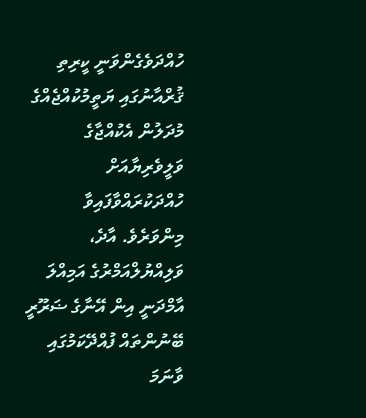ހުއްދަވެގެންވަނީ ކީރިތި ޤުރްއާނުގައި ޔަތީމުކުއްޖެއްގެ މުދަލުން އެކުއްޖާގެ ވަލީވެރިޔާއަށް ހުއްދަކުރައްވާފައިވާ މިންވަރެވެ. އާދެ، ވަލިއްޔުލްއަމްރުގެ އަމިއްލަ އާމްދަނީ އިން އޭނާގެ ޟަރޫރީ ބޭނުންތައް ފުއްދޭކަމުގައި ވާނަމަ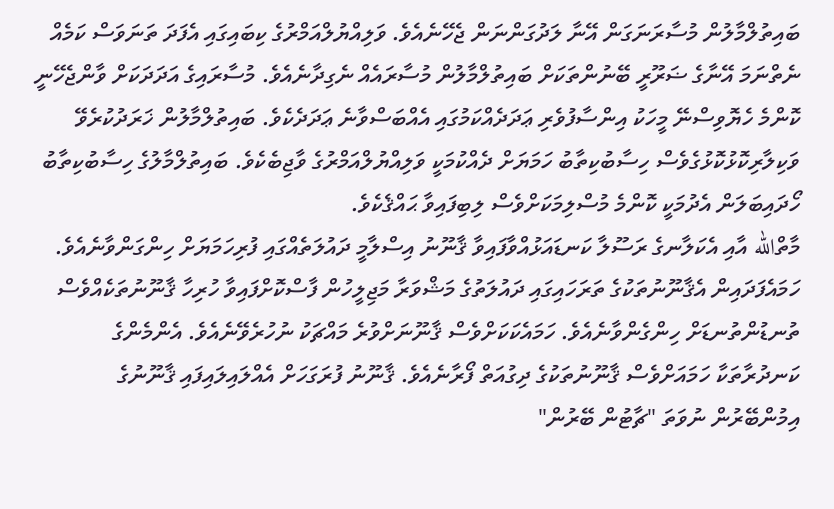ބައިތުލްމާލުން މުސާރަނަގަން އޭނާ ލަދުގަންނަން ޖެހޭނެއެވެ. ވަލިއްޔުލްއަމްރުގެ ކިބައިގައި އެފަދަ ތަނަވަސް ކަމެއް ނެތްނަމަ އޭނާގެ ޟަރޫރީ ބޭނުންތަކަށް ބައިތުލްމާލުން މުސާރައެއް ނެގިދާނެއެވެ. މުސާރައިގެ އަދަދަކަށް ވާންޖެހޭނީ ކޮންމެ ހެޔޮވިސްނޭ މީހަކު އިންސާފުވެރި ޢަދަދެއްކަމުގައި އެއްބަސްވާނެ ޢަދަދެކެވެ. ބައިތުލްމާލުން ޚަރަދުކުރެވޭ ވަކިލާރިކޮޅުކޮޅުގެވެސް ހިސާބުކިތާބު ހަމަޔަށް ދެއްކުމަކީ ވަލިއްޔުލްއަމްރުގެ ވާޖިބެކެވެ. ބައިތުލްމާލުގެ ހިސާބުކިތާބު ހޯދައިބަލަން އެދުމަކީ ކޮންމެ މުސްލިމަކަށްވެސް ލިބިފައިވާ ޙައްޤެކެވެ.
މާތްالله އާއި އެކަލާނގެ ރަސޫލާ ކަނޑައަޅުއްވާފައިވާ ޤާނޫނު އިސްލާމީ ދައުލަތެއްގައި ފުރިހަމަޔަށް ހިންގަންވާނެއެވެ. ހަމައެފަދައިން އެޤާނޫނުތަކުގެ ތަރަހައިގައި ދައުލަތުގެ މަޝްވަރާ މަޖިލީހުން ފާސްކޮށްފައިވާ ހުރިހާ ޤާނޫނުތަކެއްވެސް ތުނޑުންތުނޑަށް ހިންގެންވާނެއެވެ. ހަމައެކަކަށްވެސް ޤާނޫނަށްވުރެ މައްޗަކު ނުހުރެވޭނެއެވެ. އެންމެންގެ ކަނދުރާތަކާ ހަމައަށްވެސް ޤާނޫނުތަކުގެ ދިގުއަތް ފޯރާނެއެވެ. ޤާނޫނު ފުރަގަހަށް އެއްލައިލައިފައި ޤާނޫނުގެ އިމުންބޭރުން ނުވަތަ "ޗާޓުން ބޭރުން"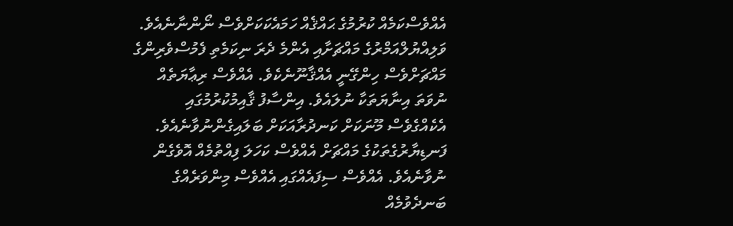އެއްވެސްކަމެއް ކުރުމުގެ ޙައްޤެއް ހަމައެކަކަށްވެސް ނޯންނާނެއެވެ. ވަލިއްޔުލްއަމްރުގެ މައްޗަށާއި އެންމެ ދެރަ ނިކަމެތި ފެމުސްވެރިންގެ މައްޗަށްވެސް ހިންގޭނީ އެއްޤާނޫނެކެވެ. އެއްވެސް ރިޢާޔަތެއް ނުވަތަ އިނާޔަތަކާ ނުލައެވެ. އިންސާފު ޤާއިމުކުރުމުގައި އެކެއްގެވެސް މޫނަކަށް ކަނދުރާއަކަށް ބަލައިގެންނުވާނެއެވެ. ފަނޑިޔާރުގެތަކުގެ މައްޗަށް އެއްވެސް ކަހަލަ ފިއްތުމެއް އޮވެގެން ނުވާނެއެވެ. އެއްވެސް ސިފައެއްގައި އެއްވެސް މިންވަރެއްގެ ބަނދެވުމެއް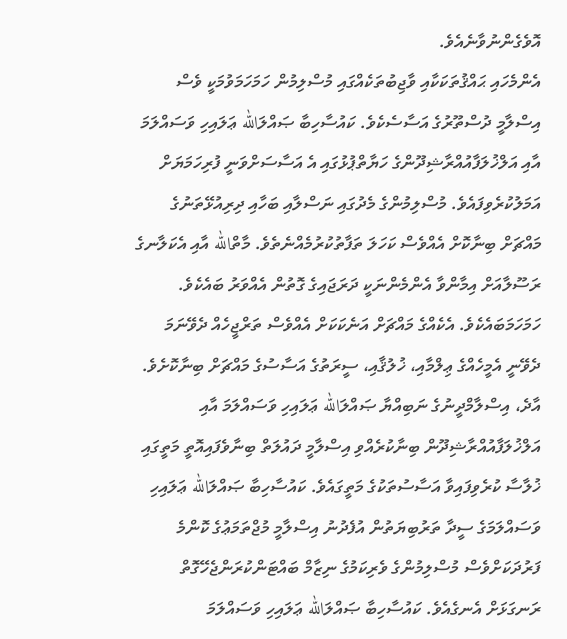އޮވެގެންނުވާނެއެވެ.
އެންމެހައި ޙައްޤުތަކަކާއި ވާޖިބުތަކެއްގައި މުސްލިމުން ހަމަހަމަވުމަކީ ވެސް އިސްލާމީ ދުސްތޫރުގެ އަސާސެކެވެ. ކައުސާހިބާ ޞައްލަالله ޢަލައިހި ވަސައްލަމަ އާއި އަލްޚުލަފާއުއްރާޝިދޫންގެ ހަޔާތްޕުޅުގައި އެ އަސާސަށްވަނީ ފުރިހަމަޔަށް އަމަލުކުރެވިފައެވެ. މުސްލިމުންގެ މެދުގައި ނަސްލާއި ބަހާއި ދިރިއުޅޭތަނުގެ މައްޗަށް ބިނާކޮށް އެއްވެސް ކަހަލަ ތަފާތުކުރުމެއްނެތެވެ. މާތްالله އާއި އެކަލާނގެ ރަސޫލާއަށް އިމާންވާ އެންމެންނަކީ ދަރަޖައިގެ ގޮތުން އެއްވަރު ބައެކެވެ. ހަމަހަމަބައެކެވެ. އެކެއްގެ މައްޗަށް އަނެކަކަށް އެއްވެސް ތަރްޖީހެއް ދެވޭނަމަ ދެވޭނީ އެމީހެއްގެ ޢިލްމާއި، ޚުލުޤާއި، ސީރަތުގެ އަސާސުގެ މައްޗަށް ބިނާކޮށެވެ.
އާދެ، އިސްލާމްދީނުގެ ނަބިއްޔާ ޞައްލަالله ޢަލައިހި ވަސައްލަމަ އާއި އަލްޚުލަފާއުއްރާޝިދޫން ބިނާކުރެއްވި އިސްލާމީ ދައުލަތް ބިނާވެފައިއޮތީ މަތީގައި ޚުލާސާ ކުރެވިފައިވާ އަސާސުތަކުގެ މަތީގައެވެ. ކައުސާހިބާ ޞައްލަالله ޢަލައިހި ވަސައްލަމަގެ ސީދާ ތަރުބިޔަތުން އުފެދުނު އިސްލާމީ މުޖްތަމަޢުގެ ކޮންމެ ފަރުދަކަށްވެސް މުސްލިމުންގެ ވެރިކަމުގެ ނިޒާމް ބައްޓަންކުރަންޖެހޭގޮތް ރަނގަޅަށް އެނގެއެވެ. ކައުސާހިބާ ޞައްލަالله ޢަލައިހި ވަސައްލަމަ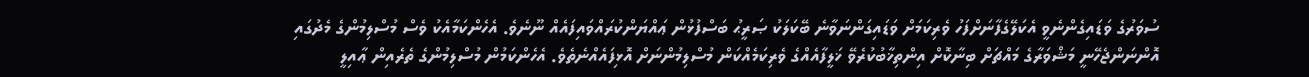ސުވަރުގެ ވަޑައިގެންނެވީ އެކަލޭގެފާނަށްފަހު ވެރިކަމަށް ވަޑައިގަންނަވާނެ ބޭކަލަކު ޞަރީޙު ބަސްފުޅުން ޢައްޔަންކުރައްވައިފައެއް ނޫނެވެ. އެހެންކަމާއެކު ވެސް މުސްލިމުންގެ މެދުގައި އޮންނަންޖެހޭނީ މަޝްވަރާގެ މައްޗަށް ބިނާކޮށް އިންތިޚާބުކުރެވޭ ޚަލީފާއެއްގެ ވެރިކަމެއްކަން މުސްލިމުންނަށް އޮޅިފައެއްނެތެވެ. އެހެންކަމުން މުސްލިމުންގެ ތެރެއިން ޢާއިލީ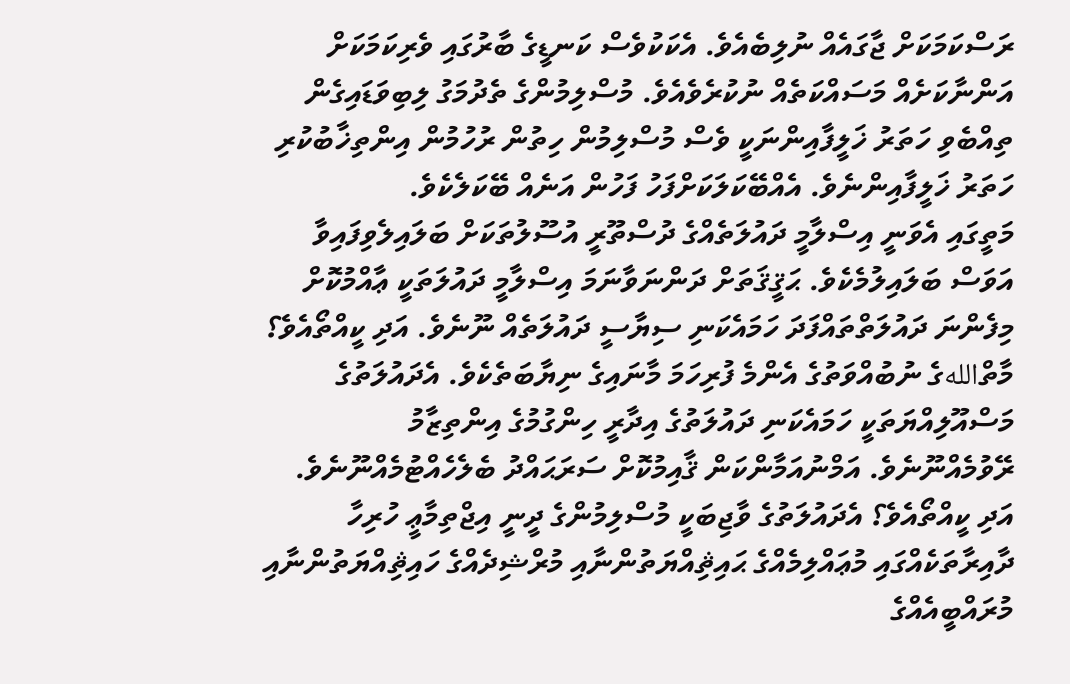ރަސްކަމަކަށް ޖާގައެއް ނުލިބެއެވެ. އެކަކުވެސް ކަނޑީގެ ބާރުގައި ވެރިކަމަކަށް އަންނާކަށެއް މަސައްކަތެއް ނުކުރެވެއެވެ. މުސްލިމުންގެ ތެދުމަގު ލިބިވަޑައިގެން ތިއްބެވި ހަތަރު ޚަލީފާއިންނަކީ ވެސް މުސްލިމުން ހިތުން ރުހުމުން އިންތިޚާބުކުރި ހަތަރު ޚަލީފާއިންނެވެ. އެއްބޭކަލަކަށްފަހު ފަހުން އަނެއް ބޭކަލެކެވެ.
މަތީގައި އެވަނީ އިސްލާމީ ދައުލަތެއްގެ ދުސްތޫރީ އުސޫލުތަކަށް ބަލައިލެވިފައިވާ އަވަސް ބަލައިލުމެކެވެ. ޙަޤީޤަތަށް ދަންނަވާނަމަ އިސްލާމީ ދައުލަތަކީ ޢާއްމުކޮށް މިފެންނަ ދައުލަތްތައްފަދަ ހަމައެކަނި ސިޔާސީ ދައުލަތެއް ނޫނެވެ. އަދި ކީއްތޯއެވެ؟ މާތްاللهގެ ނުބުއްވަތުގެ އެންމެ ފުރިހަމަ މާނައިގެ ނިޔާބަތެކެވެ. އެދައުލަތުގެ މަސްއޫލިއްޔަތަކީ ހަމައެކަނި ދައުލަތުގެ އިދާރީ ހިންގުމުގެ އިންތިޒާމު ރޭވުމެއްނޫނެވެ. އަމްނުއަމާންކަން ޤާއިމުކޮށް ސަރަޙައްދު ބެލެހެއްޓުމެއްނޫނެވެ. އަދި ކީއްތޯއެވެ؟ އެދައުލަތުގެ ވާޖިބަކީ މުސްލިމުންގެ ދީނީ އިޖްތިމާޢީ ހުރިހާ ދާއިރާތަކެއްގައި މުޢައްލިމެއްގެ ޙައިޘިއްޔަތުންނާއި މުރްޝިދެއްގެ ހައިޘިއްޔަތުންނާއި މުރައްބީއެއްގެ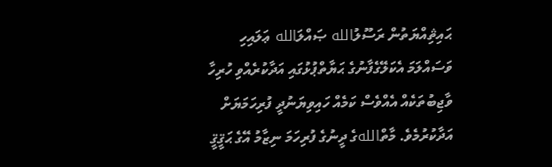ޙައިޘިއްޔަތުން ރަސޫލުالله ޞައްލަالله ޢަލައިހި ވަސައްލަމަ އެކަލޭގެފާނުގެ ޙަޔާތްޕުޅުގައި އަދާކުރެއްވި ހުރިހާ ވާޖިބުތަކެއް އެއްވެސް ކަމެއް ހައިވިޔަނުދީ ފުރިހަމަޔަށް އަދާކުރުމެވެ. މާތްاللهގެ ދީނުގެ ފުރިހަމަ ނިޒާމު އޭގެ ޙަޤީޤީ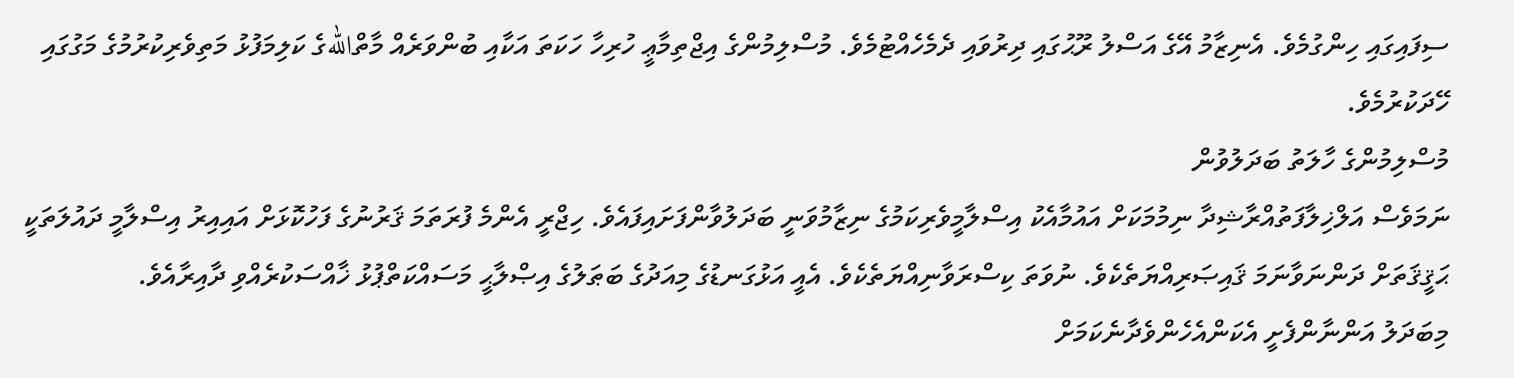ސިފައިގައި ހިންގުމެވެ. އެނިޒާމު އޭގެ އަސްލު ރޫޙުގައި ދިރުވައި ދެމެހެއްޓުމެވެ. މުސްލިމުންގެ އިޖްތިމާޢީ ހުރިހާ ހަކަތަ އަކާއި ބުންވަރެއް މާތްاللهގެ ކަލިމަފުޅު މަތިވެރިކުރުމުގެ މަގުގައި ހޭދަކުރުމެވެ.
މުސްލިމުންގެ ހާލަތު ބަދަލުވުން
ނަމަވެސް އަލްޚިލާފަތުއްރާޝިދާ ނިމުމަކަށް އައުމާއެކު އިސްލާމީވެރިކަމުގެ ނިޒާމުވަނީ ބަދަލުވާންފަށައިފައެވެ. ހިޖްރީ އެންމެ ފުރަތަމަ ޤަރުނުގެ ފަހުކޮޅަށް އައިއިރު އިސްލާމީ ދައުލަތަކީ ޙަޤީޤަތަށް ދަންނަވާނަމަ ޤައިޞަރިއްޔަތެކެވެ. ނުވަތަ ކިސްރަވާނިއްޔަތެކެވެ. އެއީ އަޅުގަނޑުގެ މިއަދުގެ ބަޠަލުގެ އިޞްލާޙީ މަސައްކަތްޕުޅު ޚާއްސަކުރެއްވި ދާއިރާއެވެ.
މިބަދަލު އަންނާންފެށީ އެކަންއެހެންވެދާނެކަމަށް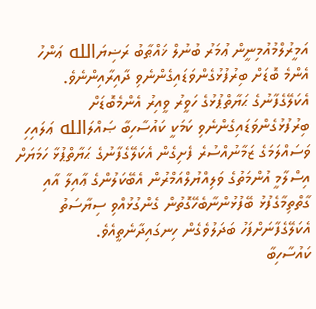އަމީރުލްމުއުމިނީން ޢުމަރު ބުނުލް ޚައްޠާބު ރަޟިޔަالله ޢަންހު އެންމެ ބޮޑަށް ބިރުފުޅުގެންވަޑައިގެންނެވި ދާއިރާއިންނެވެ. އެކަލޭގެފާނުގެ ޙަޔާތްޕުޅުގެ ހަވީރު ވީއިރު އެންމެބޮޑަށް ބިރުފުޅުގެންވަޑައިގެންނެވި ކަމަކީ ކައުސާހިބާ ޞައްލަالله ޢަލައިހި ވަސައްލަމަގެ ޒަމާނުއްސުރެ ފެށިގެން އެކަލޭގެފާނުގެ ޙަޔާތްޕުޅާ ހަމަޔަށް އިސްލާމީ އުންމަތުގެ ވަލިއްޔުލްއަމްރުން އެބޭކަލުންގެ ޢާއިލާ އާއި ގާތްތިމާގެފުޅު ބޭފުޅުންނާބެހޭގޮތުން ގެންގުޅުއްވި ސިޔާސަތު އެކަލޭގެފާނަށްފަހު ބަދަލުވެގެން ހިނގައިދާނެތީއެވެ.
ކައުސާހިބާ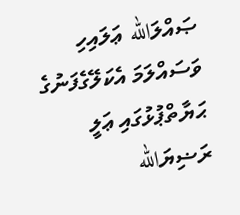ޞައްލަالله ޢަލައިހި ވަސައްލަމަ އެކަލޭގެފަނުގެ ޙަޔާތްޕުޅުގައި ޢަލީ ރަޟިޔަالله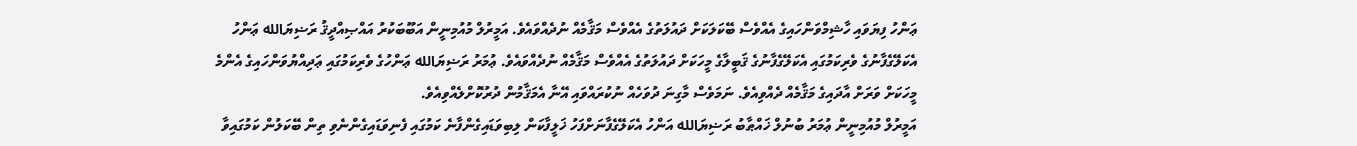ޢަންހު ފިޔަވައި ހާޝިމްވަންހައިގެ އެއްވެސް ބޭކަލަކަށް ދައުލަތުގެ އެއްވެސް މަޤާމެއް ނުދެއްވައެވެ. އަމީރުލް މުއުމިނީން އަބޫބަކުރު އައްޞިއްދީޤު ރަޟިޔަالله ޢަންހު އެކަލޭގެފާނުގެ ވެރިކަމުގައި އެކަލޭގެފާނުގެ ޤަބީލާގެ މީހަކަށް ދައުލަތުގެ އެއްވެސް މަޤާމެއް ނުދެއްވައެވެ. ޢުމަރު ރަޟިޔަالله ޢަންހުގެ ވެރިކަމުގައި ޢަދިއްޔުވަންހައިގެ އެންމެ މީހަކަށް ވަރަށް އާދައިގެ މަޤާމެއް ދެއްވިއެވެ. ނަމަވެސް މާގިނަ ދުވަހެއް ނުކުރައްވައި އޭނާ އެމަޤާމުން ދުރުކޮށްލެއްވިއެވެ.
އަމީރުލް މުއުމިނީން ޢުމަރު ބުނުލް ޚައްޠާބު ރަޟިޔަالله އަންހު އެކަލޭގެފާނަށްފަހު ޚަލީފާކަން ލިބިވަޑައިގެންފާނެ ކަމުގައި ފެނިވަޑައިގެންނެވި ތިން ބޭކަލުން ކަމުގައިވާ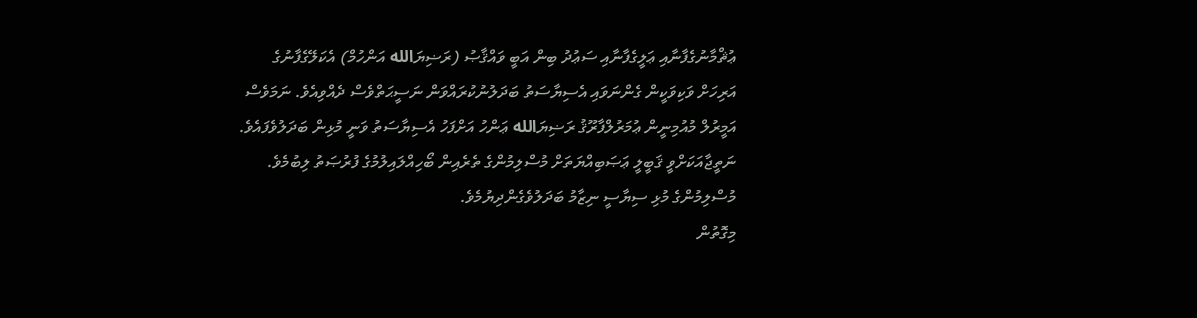ޢުޘްމާނުގެފާނާއި ޢަލީގެފާނާއި ސަޢުދު ބިން އަބީ ވައްޤާޞު (ރަޟިޔަالله އަންހުމް) އެކަލޭގެފާނުގެ އަރިހަށް ވަކިވަކީން ގެންނަވައި އެސިޔާސަތު ބަދަލުނުކުރައްވަން ނަސީޙަތްވެސް ދެއްވިއެވެ. ނަމަވެސް އަމީރުލް މުއުމިނީން ޢުމަރުލްފާރޫޤު ރަޟިޔަالله ޢަންހު އަށްފަހު އެސިޔާސަތު ވަނީ މުޅިން ބަދަލުވެފައެވެ. ނަތީޖާއަކަށްވީ ޤަބީލީ ޢަޞަބިއްޔަތަށް މުސްލިމުންގެ ތެރެއިން ބޯހިއްލައިލުމުގެ ފުރުޞަތު ލިބުމެވެ. މުސްލިމުންގެ މުޅި ސިޔާސީ ނިޒާމު ބަދަލުވެގެންދިޔުމެވެ.
މިގޮތުން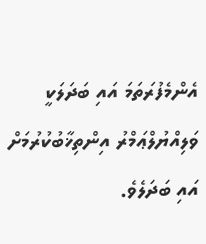އެންމެފުރަތަމަ އައި ބަދަލަކީ ވަލިއްޔުލްޢަމްރު އިންތިޚާބުކުރުމަށް އައި ބަދަލެވެ.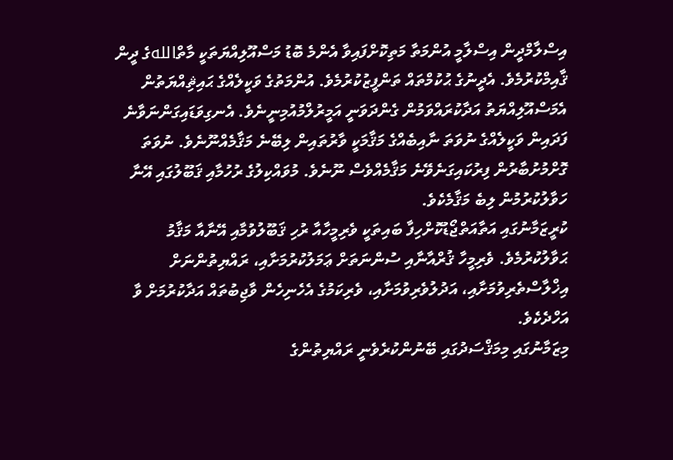އިސްލާމްދީން އިސްލާމީ އުންމަތާ މަތިކޮށްފައިވާ އެންމެ ބޮޑު މަސްއޫލިއްޔަތަކީ މާތްاللهގެ ދީން ޤާއިމްކުރުމެވެ. އެދީނުގެ ޙުކުމްތައް ތަންފީޒުކުރުމެވެ. އުންމަތުގެ ވަކީލެއްގެ ޙައިޘިއްޔަތުން އެމަސްއޫލިއްޔަތު އަދާކުރައްވަމުން ގެންދަވަނީ އަމީރުލްމުއުމިނީނެވެ. އެނގިވަޑައިގަންނަވާނެ ފަދައިން ވަކީލެއްގެ ނުވަތަ ނާއިބެއްގެ މަޤާމަކީ ވާރުތައިން ލިބޭނެ މަޤާމެއްނޫނެވެ. ނުވަތަ ގޮށްމުށުބާރުން ފިރުކައިގަނެވޭނެ މަޤާމެއްވެސް ނޫނެވެ. މުވައްކިލުގެ ރުހުމާއި ޤަބޫލުގައި އޭނާ ހަވާލުކުރުމުން ލިބެ މަޤާމެކެވެ.
ކުރީޒަމާނުގައި އަތާއަތްޖޯޑުކޮށްހިފާ ބައިތަކީ ވެރިމީހާއާ ރުހި ޤަބޫލުވުމާއި އޭނާއާ މަޤާމު ޙަވާލުކުރުމެވެ. ވެރިމީހާ ޤުރްއާނާއި ސުންނަތަށް ޢަމަލުކުރުމަށާއި، ރައްޔިތުންނަށް އިޚްލާސްތެރިވުމަށާއި، އަދުލުވެރިވުމަށާއި، ވެރިކަމުގެ އެހެނިހެން ވާޖިބުތައް އަދާކުރުމަށް ވާ އަހްދެކެވެ.
މިޒަމާނުގައި މިމަޤްސަދުގައި ބޭނުންކުރެވެނީ ރައްޔިތުންގެ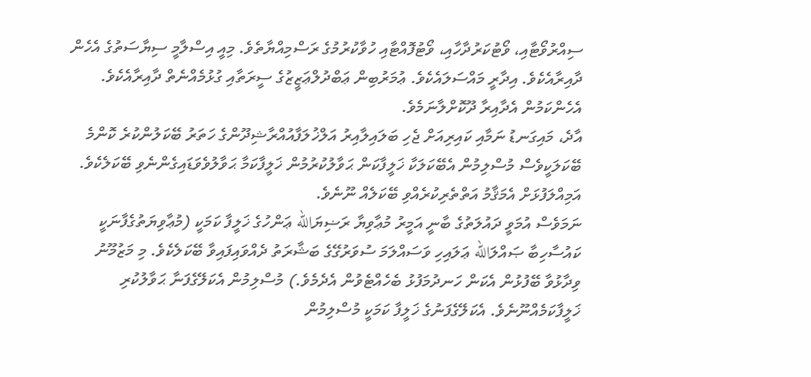ސިއްރުވޯޓާއި، ވޯޓުކަރުދާހާއި، ވޯޓުފޮއްޓާއި ހުވާކުރުމުގެ ރަސްމިއްޔާތެވެ. މިއީ އިސްލާމީ ސިޔާސަތުގެ އެހެން ދާއިރާއެކެވެ. އިދާރީ މައްސަލައެކެވެ. ޢުމަރުބިން ޢަބްދުލްޢަޒީޒުގެ ސީރަތާއި ގުޅުމެއްނެތް ދާއިރާއެކެވެ. އެހެންކަމުން އެދާއިރާ ދޫކޮށްލާނަމެވެ.
އާދެ، މައިގަނޑު ނަމާއި ކައިރިއަށް ޖެހި ބަލައިލާއިރު އަލްޚުލަފާއުއްރާޝިދޫންގެ ހަތަރު ބޭކަލުންކުރެ ކޮންމެ ބޭކަލަކީވެސް މުސްލިމުން އެބޭކަލަކާ ޚަލީފާކަން ޙަވާލުކުރުމުން ޚަލީފާކަމާ ޙަވާލުވެވަޑައިގެންނެވި ބޭކަލެކެވެ. އަމިއްލަފުޅަށް އެމަޤާމު އަތްތެރިކުރެއްވި ބޭކަލެއް ނޫނެވެ.
ނަމަވެސް އުމަވީ ދައުލަތުގެ ބާނީ އަމީރު މުޢާވިޔާ ރަޟިޔަالله ޢަންހުގެ ޚަލީފާ ކަމަކީ (މުޢާވިޔަތުގެފާނަކީ ކައުސާހިބާ ޞައްލަالله ޢަލައިހި ވަސައްލަމަ ސުވަރުގޭގެ ބަޝާރަތު ދެއްވައިފައިވާ ބޭކަލެކެވެ. މި މަޒުމޫނު ވިދާޅުވާ ބޭފުޅުން އެކަން ހަނދުމަފުޅު ބެހެއްޓެވުން އެދެމެވެ.) މުސްލިމުން އެކަލޭގެފަނާ ޙަވާލުކުރި ޚަލީފާކަމެއްނޫނެވެ. އެކަލޭގެފަނުގެ ޚަލީފާ ކަމަކީ މުސްލިމުން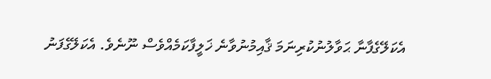އެކަލޭގެފާނާ ޙަވާލުނުކުރިނަމަ ޤާއިމުނުވާނެ ޚަލީފާކަމެއްވެސް ނޫނެވެ. އެކަލޭގެފަނު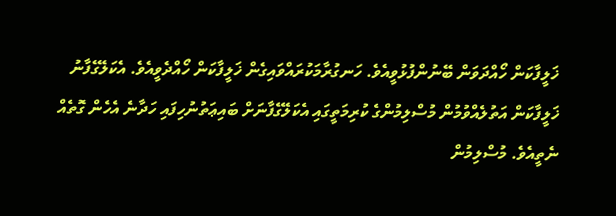ޚަލީފާކަން ހޯއްދަވަން ބޭނުންފުޅުވީއެވެ. ހަނގުރާމަކުރައްވައިގެން ޚަލީފާކަން ހޯއްދެވީއެވެ. އެކަލޭގެފާނު ޚަލީފާކަން އަތުލެއްވުމުން މުސްލިމުންގެ ކުރިމަތީގައި އެކަލޭގެފާނަށް ބައިޢަތުނުހިފައި ހަދާނެ އެހެން ގޮތެއް ނެތީއެވެ. މުސްލިމުން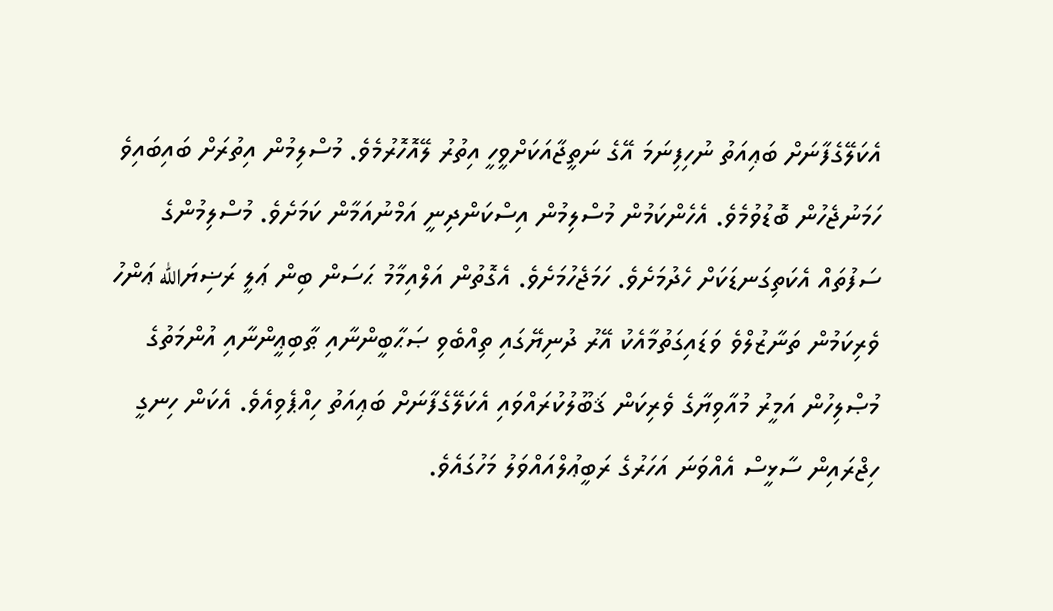އެކަލޭގެފާނަށް ބަޢިއަތު ނުހިފިނަމަ އޭގެ ނަތީޖާއަކަށްވީހީ އިތުރު ލޭއޮހޮރުމެވެ. މުސްލިމުން އިތުރަށް ބައިބައިވެ ހަމަނުޖެހުން ބޮޑުވުމެވެ. އެހެންކަމުން މުސްލިމުން އިސްކަންދިނީ އަމްނުއަމާން ކަމަށެވެ. މުސްލިމުންގެ ސަފުތައް އެކަތިގަނޑަކަށް ހެދުމަށެވެ. ހަމަޖެހުމަށެވެ. އެގޮތުން އަލްއިމާމު ޙަސަން ބިން ޢަލީ ރަޟިޔަالله ޢަންހު ވެރިކަމުން ތަނާޒުލްވެ ވަޑައިގަތުމާއެކު އޭރު ދުނިޔޭގައި ތިއްބެވި ޞަޙާބީންނާއި ޠާބިޢީންނާއި އުންމަތުގެ މުޞްލިހުން އަމީރު މުއާވިޔާގެ ވެރިކަން ޤަބޫލުކުރައްވައި އެކަލޭގެފާނަށް ބަޢިއަތު ހިއްޕެވިއެވެ. އެކަން ހިނގީ ހިޖްރައިން ސާޅީސް އެއްވަނަ އަހަރުގެ ރަބީޢުލްއައްވަލު މަހުގައެވެ.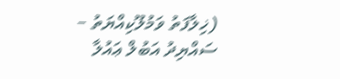(ޚިލާފަތު ވަމުލޫކިއްޔަތު – ސައްޔިދު އަބުލް ޢައުލާ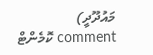މައުދޫދީ)
comment ކޮމެންޓް